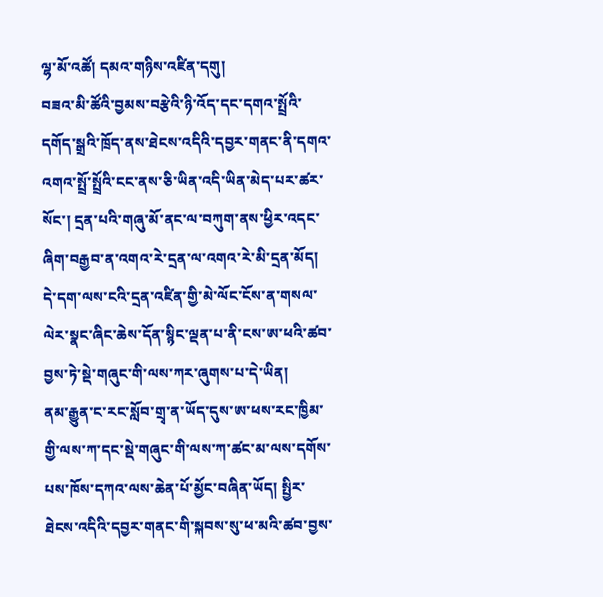ལྷ་མོ་འཚོ། དམའ་གཉིས་འཛིན་དགུ།
བཟའ་མི་ཚོའི་བྱམས་བརྩེའི་ཉི་འོད་དང་དགའ་སྤྲོའི་དགོད་སྒྲའི་ཁྲོད་ནས་ཐེངས་འདིའི་དབྱར་གནང་ནི་དགའ་འགའ་སྤྲོ་སྤྲོའི་ངང་ནས་ཅི་ཡིན་འདི་ཡིན་མེད་པར་ཚར་སོང་། དྲན་པའི་གཞུ་མོ་ནང་ལ་བཀུག་ནས་ཕྱིར་འདང་ཞིག་བརྒྱབ་ན་འགའ་རེ་དྲན་ལ་འགའ་རེ་མི་དྲན་མོད། དེ་དག་ལས་ངའི་དྲན་འཛིན་གྱི་མེ་ལོང་ངོས་ན་གསལ་ལེར་སྣང་ཞིང་ཆེས་དོན་སྙིང་ལྡན་པ་ནི་ངས་ཨ་ཕའི་ཚབ་བྱས་ཏེ་སྡེ་གཞུང་གི་ལས་ཀར་ཞུགས་པ་དེ་ཡིན།
ནམ་རྒྱུན་ང་རང་སློབ་གྲྭ་ན་ཡོད་དུས་ཨ་ཕས་རང་ཁྱིམ་གྱི་ལས་ཀ་དང་སྡེ་གཞུང་གི་ལས་ཀ་ཚང་མ་ལས་དགོས་པས་ཁོས་དཀའ་ལས་ཆེན་པོ་མྱོང་བཞིན་ཡོད། སྤྱིར་ཐེངས་འདིའི་དབྱར་གནང་གི་སྐབས་སུ་ཕ་མའི་ཚབ་བྱས་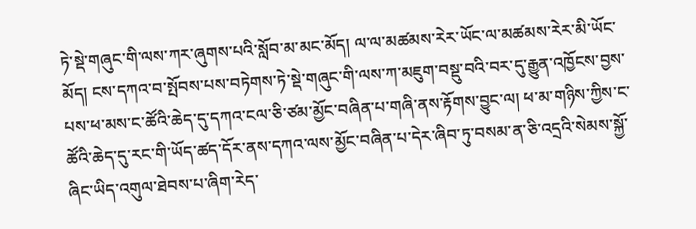ཏེ་སྡེ་གཞུང་གི་ལས་ཀར་ཞུགས་པའི་སློབ་མ་མང་མོད། ལ་ལ་མཚམས་རེར་ཡོང་ལ་མཚམས་རེར་མི་ཡོང་མོད། ངས་དཀའ་བ་སྤོབས་པས་བཏེགས་ཏེ་སྡེ་གཞུང་གི་ལས་ཀ་མཇུག་བསྡུ་བའི་བར་དུ་རྒྱུན་འཁྱོངས་བྱས་པས་ཕ་མས་ང་ཚོའི་ཆེད་དུ་དཀའ་ངལ་ཅི་ཙམ་མྱོང་བཞིན་པ་གཞི་ནས་རྟོགས་བྱུང་ལ། ཕ་མ་གཉིས་ཀྱིས་ང་ཚོའི་ཆེད་དུ་རང་གི་ཡོད་ཚད་དོར་ནས་དཀའ་ལས་མྱོང་བཞིན་པ་དེར་ཞིབ་ཏུ་བསམ་ན་ཅི་འདྲའི་སེམས་སྐྱོ་ཞིང་ཡིད་འགུལ་ཐེབས་པ་ཞིག་རེད་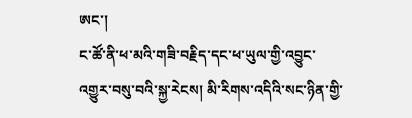ཨང་།
ང་ཚོ་ནི་ཕ་མའི་གཟི་བརྗིད་དང་ཕ་ཡུལ་གྱི་འབྱུང་འགྱུར་བསུ་བའི་སྐྱ་རེངས། མི་རིགས་འདིའི་སང་ཉིན་གྱི་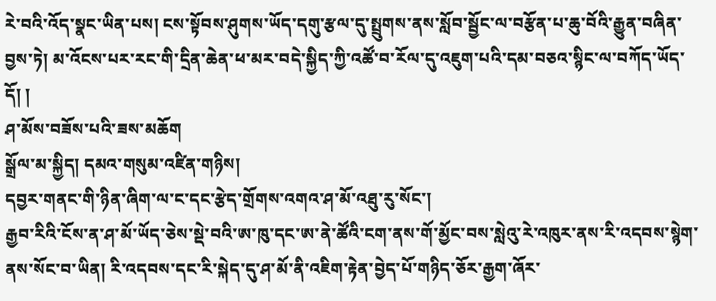རེ་བའི་འོད་སྣང་ཡིན་པས། ངས་སྟོབས་ཤུགས་ཡོད་དགུ་རྩལ་དུ་སྤྲུགས་ནས་སློབ་སྦྱོང་ལ་བརྩོན་པ་ཆུ་བོའི་རྒྱུན་བཞིན་བྱས་ཏེ། མ་འོངས་པར་རང་གི་དྲིན་ཆེན་ཕ་མར་བདེ་སྐྱིད་ཀྱི་འཚོ་བ་རོལ་དུ་འཇུག་པའི་དམ་བཅའ་སྙིང་ལ་བཀོད་ཡོད་དོ། །
ཤ་མོས་བཟོས་པའི་ཟས་མཆོག
སྒྲོལ་མ་སྐྱིད། དམའ་གསུམ་འཛིན་གཉིས།
དབྱར་གནང་གི་ཉིན་ཞིག་ལ་ང་དང་རྩེད་གྲོགས་འགའ་ཤ་མོ་འཐུ་རུ་སོང་།
རྒྱབ་རིའི་ངོས་ན་ཤ་མོ་ཡོད་ཅེས་སྡེ་བའི་ཨ་ཁུ་དང་ཨ་ནེ་ཚོའི་ངག་ནས་གོ་མྱོང་བས་སླེའུ་རེ་འཁུར་ནས་རི་འདབས་སྙེག་ནས་སོང་བ་ཡིན། རི་འདབས་དང་རི་སྐེད་དུ་ཤ་མོ་ནི་འཇིག་རྟེན་བྱེད་པོ་གཉིད་ཅོར་རྒྱག་ཞོར་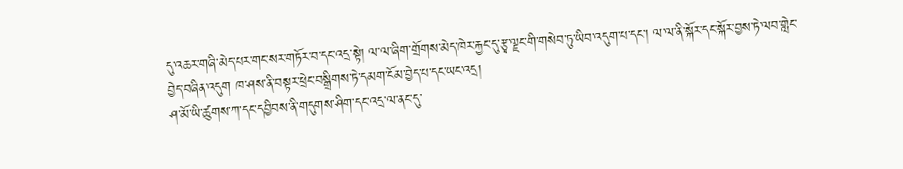དུ་འཆར་གཞི་མེད་པར་གང་སར་གཏོར་བ་དང་འདྲ་སྟེ། ལ་ལ་ཞིག་གྲོགས་མེད་ཁེར་རྐྱང་དུ་རྩྭ་ལྗང་གི་གསེབ་ཏུ་ཡིབ་འདུག་པ་དང་། ལ་ལ་ནི་སྐོར་དང་སྐོར་བྱས་ཏེ་ལབ་གླེང་བྱེད་བཞིན་འདུག ཁ་ཤས་ནི་བསྟར་ཕྲེང་བསྒྲིགས་ཏེ་དམག་ངོམ་བྱེད་པ་དང་ཡང་འདྲ།
ཤ་མོ་ཡི་ཚུགས་ཀ་དང་དབྱིབས་ནི་གདུགས་ཤིག་དང་འདྲ་ལ་ནང་དུ་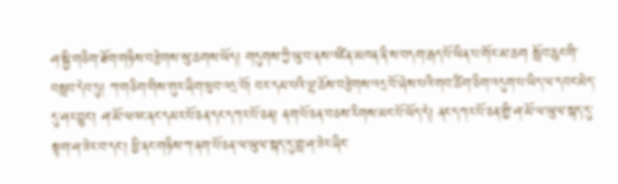ཤ་སྐྱི་གཅིག་ཐོག་གཉིས་བརྩེགས་སུ་ཆགས་ཡོད། གདུགས་ཀྱི་ཡུ་བ་ནས་འཛིན་མཁན་ནི་ས་བདག་རྒད་པོ་ཡིན་པ་གོར་མ་ཆག སློབ་ཆུང་གི་བསླབ་དེབ་ཏུ། ཀ་གཅིག་གིས་གུར་ཞིག་ཕུབ་འདྲ་བོ། བར་དམ་པའི་ལྷ་ཆོས་བརྩེགས་འདྲ་བོ་ཞེས་པའི་གབ་ཚིག་ཅིག་འདུག་པ་ཡིད་ལ་དབང་མེད་དུ་ཤར་བྱུང་། ཤ་མོ་ལའང་ནང་དམར་པོ་ཅན་དང་དཀར་པོ་ཅན། ནག་པོ་ཅན་བཅས་རིགས་མང་པོ་ཡོད་དེ། ནང་དཀར་པོ་ཅན་གྱི་ཤ་མོ་ལ་ཡུལ་སྐད་དུ་སྟག་ཤ་ཟེར་བ་དང་། ཕྱི་ནང་གཉིས་ཀ་ནག་པོ་ཅན་ལ་ཡུལ་སྐད་དུ་གླ་ཤ་ཟེར་ཞིང་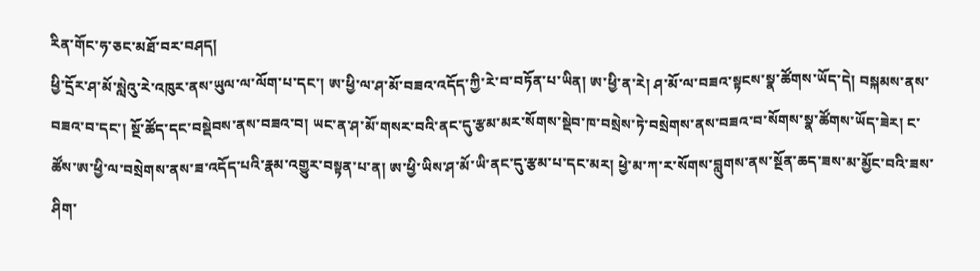རིན་གོང་ཧ་ཅང་མཐོ་བར་བཤད།
ཕྱི་དྲོར་ཤ་མོ་སླེའུ་རེ་འཁུར་ནས་ཡུལ་ལ་ལོག་པ་དང་། ཨ་ཕྱི་ལ་ཤ་མོ་བཟའ་འདོད་ཀྱི་རེ་བ་བཏོན་པ་ཡིན། ཨ་ཕྱི་ན་རེ། ཤ་མོ་ལ་བཟའ་སྟངས་སྣ་ཚོགས་ཡོད་དེ། བསྐམས་ནས་བཟའ་བ་དང་། སྔོ་ཚོད་དང་བསྡེབས་ནས་བཟའ་བ། ཡང་ན་ཤ་མོ་གསར་བའི་ནང་དུ་རྩམ་མར་སོགས་སྡེབ་ཁ་བསྲེས་ཏེ་བསྲེགས་ནས་བཟའ་བ་སོགས་སྣ་ཚོགས་ཡོད་ཟེར། ང་ཚོས་ཨ་ཕྱི་ལ་བསྲེགས་ནས་ཟ་འདོད་པའི་རྣམ་འགྱུར་བསྟན་པ་ན། ཨ་ཕྱི་ཡིས་ཤ་མོ་ཡི་ནང་དུ་རྩམ་པ་དང་མར། ཕྱེ་མ་ཀ་ར་སོགས་བླུགས་ནས་སྔོན་ཆད་ཟས་མ་མྱོང་བའི་ཟས་ཤིག་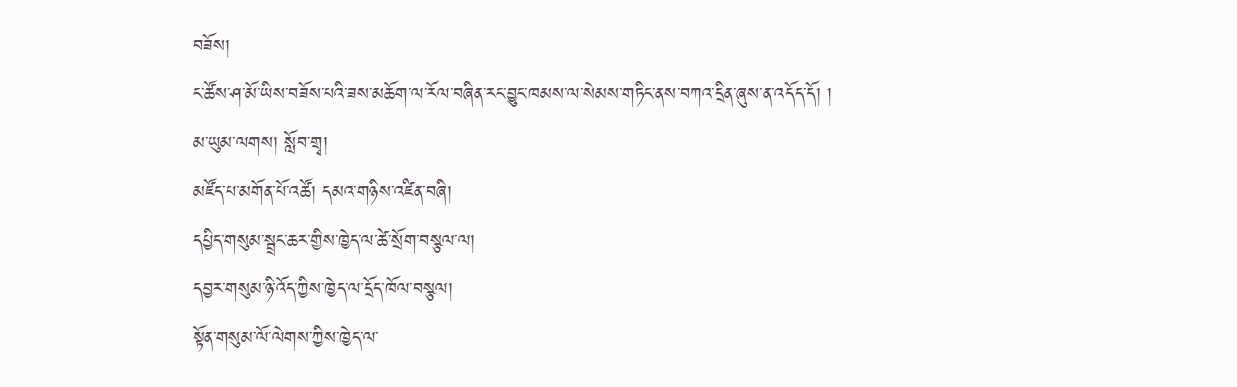བཟོས།
ང་ཚོས་ཤ་མོ་ཡིས་བཟོས་པའི་ཟས་མཆོག་ལ་རོལ་བཞིན་རང་བྱུང་ཁམས་ལ་སེམས་གཏིང་ནས་བཀའ་དྲིན་ཞུས་ན་འདོད་དོ། །
མ་ཡུམ་ལགས། སློབ་གྲྭ།
མཛོད་པ་མགོན་པོ་འཚོ། དམའ་གཉིས་འཛིན་བཞི།
དཔྱིད་གསུམ་སྦྲང་ཆར་གྱིས་ཁྱེད་ལ་ཚེ་སྲོག་བསྩལ་ལ།
དབྱར་གསུམ་ཉི་འོད་ཀྱིས་ཁྱེད་ལ་དྲོད་ཁོལ་བསྩལ།
སྟོན་གསུམ་ལོ་ལེགས་ཀྱིས་ཁྱེད་ལ་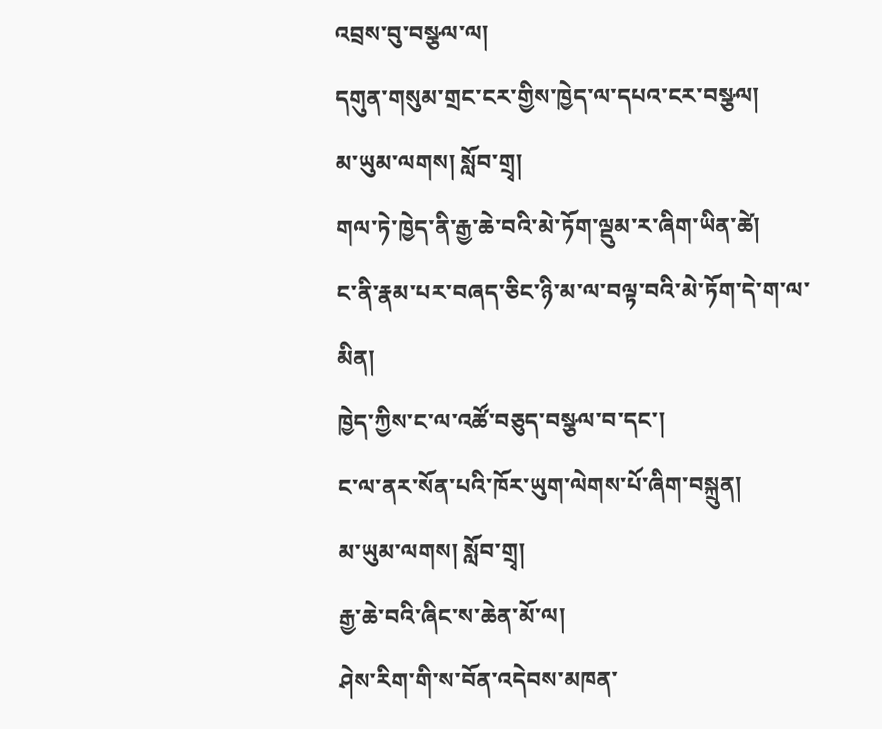འབྲས་བུ་བསྩལ་ལ།
དགུན་གསུམ་གྲང་ངར་གྱིས་ཁྱེད་ལ་དཔའ་ངར་བསྩལ།
མ་ཡུམ་ལགས། སློབ་གྲྭ།
གལ་ཏེ་ཁྱེད་ནི་རྒྱ་ཆེ་བའི་མེ་ཏོག་ལྡུམ་ར་ཞིག་ཡིན་ཚེ།
ང་ནི་རྣམ་པར་བཞད་ཅིང་ཉི་མ་ལ་བལྟ་བའི་མེ་ཏོག་དེ་ག་ལ་མིན།
ཁྱེད་ཀྱིས་ང་ལ་འཚོ་བཅུད་བསྩལ་བ་དང་།
ང་ལ་ནར་སོན་པའི་ཁོར་ཡུག་ལེགས་པོ་ཞིག་བསྐྲུན།
མ་ཡུམ་ལགས། སློབ་གྲྭ།
རྒྱ་ཆེ་བའི་ཞིང་ས་ཆེན་མོ་ལ།
ཤེས་རིག་གི་ས་བོན་འདེབས་མཁན་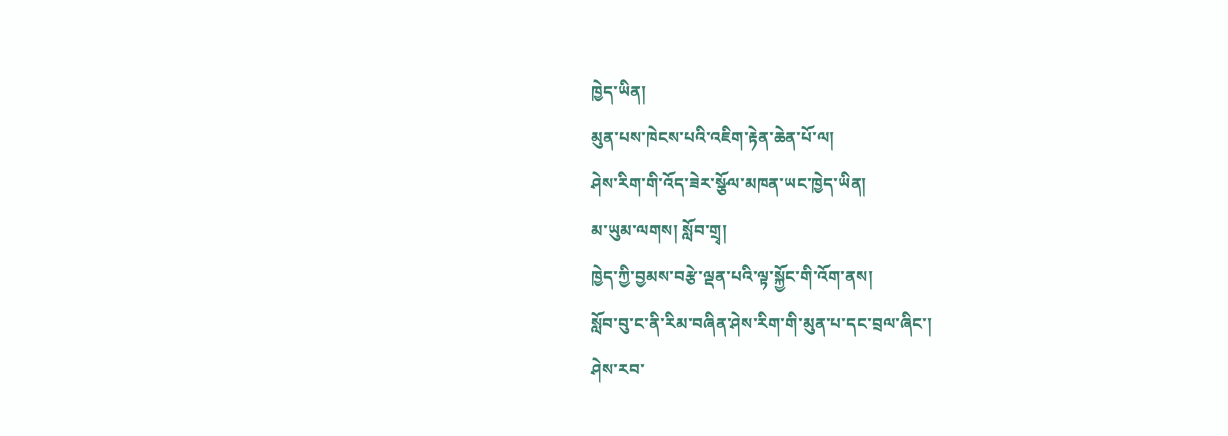ཁྱེད་ཡིན།
མུན་པས་ཁེངས་པའི་འཇིག་རྟེན་ཆེན་པོ་ལ།
ཤེས་རིག་གི་འོད་ཟེར་སྩོལ་མཁན་ཡང་ཁྱེད་ཡིན།
མ་ཡུམ་ལགས། སློབ་གྲྭ།
ཁྱེད་ཀྱི་བྱམས་བརྩེ་ལྡན་པའི་ལྟ་སྐྱོང་གི་འོག་ནས།
སློབ་བུ་ང་ནི་རིམ་བཞིན་ཤེས་རིག་གི་མུན་པ་དང་བྲལ་ཞིང་།
ཤེས་རབ་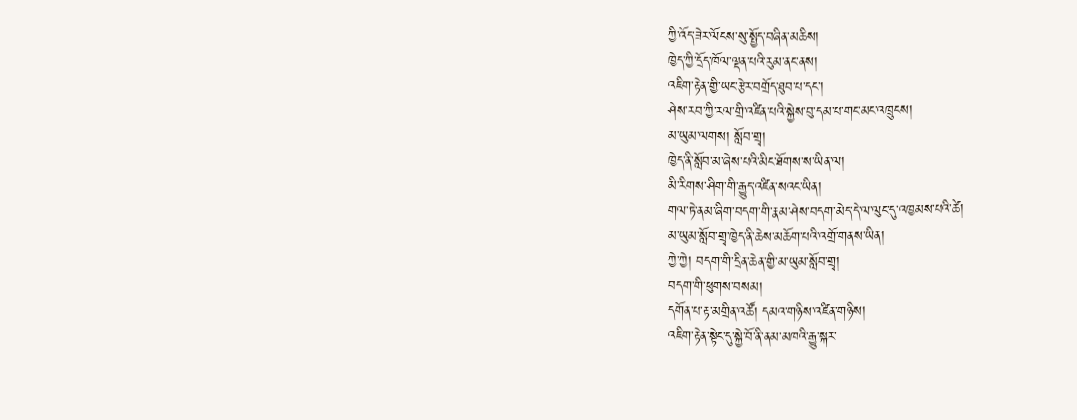ཀྱི་འོད་ཟེར་ལོངས་སུ་སྤྱོད་བཞིན་མཆིས།
ཁྱེད་ཀྱི་དྲོད་ཁོལ་ལྡན་པའི་རུམ་ནང་ནས།
འཇིག་རྟེན་གྱི་ཡང་རྩེར་བགྲོད་ཐུབ་པ་དང་།
ཤེས་རབ་ཀྱི་རལ་གྲི་འཛིན་པའི་སྐྱེས་བུ་དམ་པ་གང་མང་འཁྲུངས།
མ་ཡུམ་ལགས། སློབ་གྲྭ།
ཁྱེད་ནི་སློབ་མ་ཞེས་པའི་མིང་ཐོགས་ས་ཡིན་ལ།
མི་རིགས་ཤིག་གི་རྒྱུད་འཛིན་སའང་ཡིན།
གལ་ཏེ་ནམ་ཞིག་བདག་གི་རྣམ་ཤེས་བདག་མེད་དེ་ལ་ལུང་དུ་འཁྱམས་པའི་ཚེ།
མ་ཡུམ་སློབ་གྲྭ་ཁྱེད་ནི་ཆེས་མཆོག་པའི་འགྲོ་གནས་ཡིན།
ཀྱེ་ཀྱེ། བདག་གི་དྲིན་ཆེན་གྱི་མ་ཡུམ་སློབ་གྲྭ།
བདག་གི་ཕུགས་བསམ།
དགོན་པ་རྟ་མགྲིན་འཚོ། དམའ་གཉིས་འཛིན་གཉིས།
འཇིག་རྟེན་སྟེང་དུ་སྐྱེ་བོ་ནི་ནམ་མཁའི་རྒྱུ་སྐར་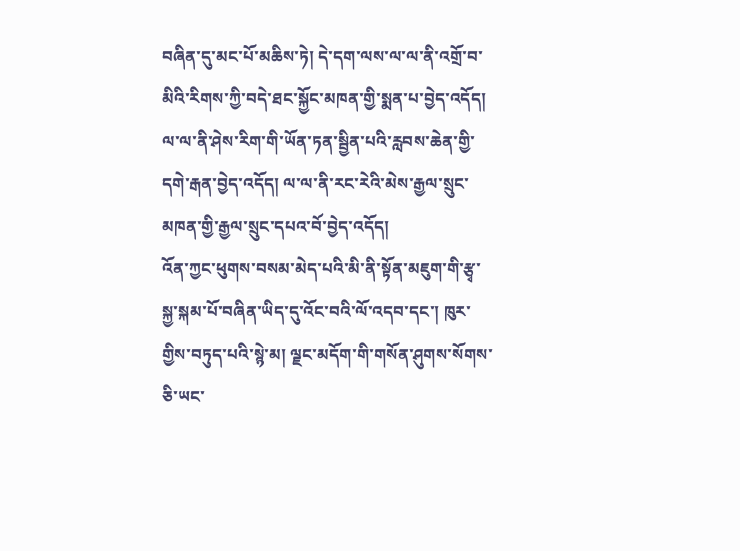བཞིན་དུ་མང་པོ་མཆིས་ཏེ། དེ་དག་ལས་ལ་ལ་ནི་འགྲོ་བ་མིའི་རིགས་ཀྱི་བདེ་ཐང་སྐྱོང་མཁན་གྱི་སྨན་པ་བྱེད་འདོད། ལ་ལ་ནི་ཤེས་རིག་གི་ཡོན་ཏན་སྦྱིན་པའི་རླབས་ཆེན་གྱི་དགེ་རྒན་བྱེད་འདོད། ལ་ལ་ནི་རང་རེའི་མེས་རྒྱལ་སྲུང་མཁན་གྱི་རྒྱལ་སྲུང་དཔའ་བོ་བྱེད་འདོད།
འོན་ཀྱང་ཕུགས་བསམ་མེད་པའི་མི་ནི་སྟོན་མཇུག་གི་རྩྭ་སྐྱ་སྐམ་པོ་བཞིན་ཡིད་དུ་འོང་བའི་ལོ་འདབ་དང་། ཁུར་གྱིས་བཏུད་པའི་སྙེ་མ། ལྗང་མདོག་གི་གསོན་ཤུགས་སོགས་ཅི་ཡང་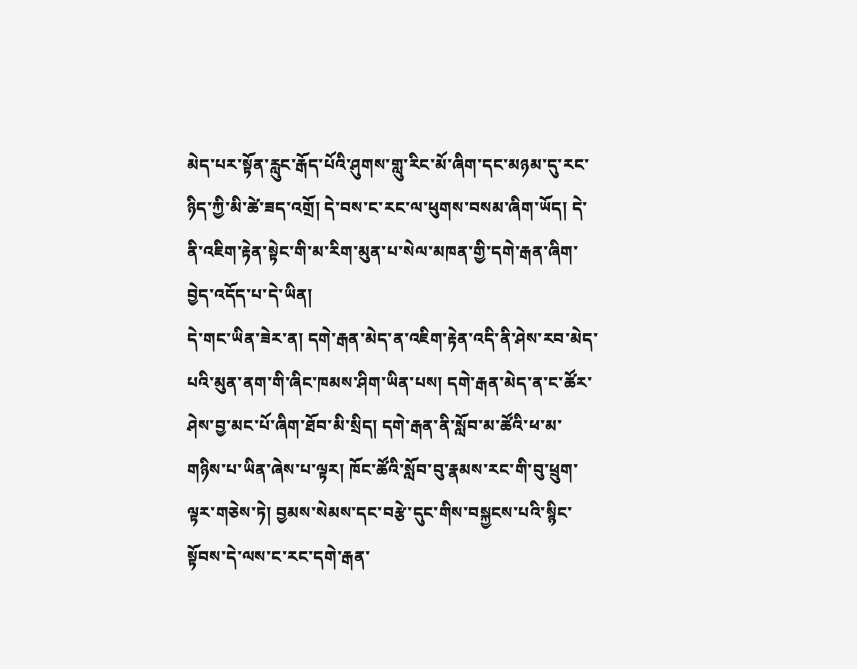མེད་པར་སྟོན་རླུང་རྒོད་པོའི་ཤུགས་གླུ་རིང་མོ་ཞིག་དང་མཉམ་དུ་རང་ཉིད་ཀྱི་མི་ཚེ་ཟད་འགྲོ། དེ་བས་ང་རང་ལ་ཕུགས་བསམ་ཞིག་ཡོད། དེ་ནི་འཇིག་རྟེན་སྟེང་གི་མ་རིག་མུན་པ་སེལ་མཁན་གྱི་དགེ་རྒན་ཞིག་བྱེད་འདོད་པ་དེ་ཡིན།
དེ་གང་ཡིན་ཟེར་ན། དགེ་རྒན་མེད་ན་འཇིག་རྟེན་འདི་ནི་ཤེས་རབ་མེད་པའི་མུན་ནག་གི་ཞིང་ཁམས་ཤིག་ཡིན་པས། དགེ་རྒན་མེད་ན་ང་ཚོར་ཤེས་བྱ་མང་པོ་ཞིག་ཐོབ་མི་སྲིད། དགེ་རྒན་ནི་སློབ་མ་ཚོའི་ཕ་མ་གཉིས་པ་ཡིན་ཞེས་པ་ལྟར། ཁོང་ཚོའི་སློབ་བུ་རྣམས་རང་གི་བུ་ཕྲུག་ལྟར་གཅེས་ཏེ། བྱམས་སེམས་དང་བརྩེ་དུང་གིས་བསྐྱངས་པའི་སྙིང་སྟོབས་དེ་ལས་ང་རང་དགེ་རྒན་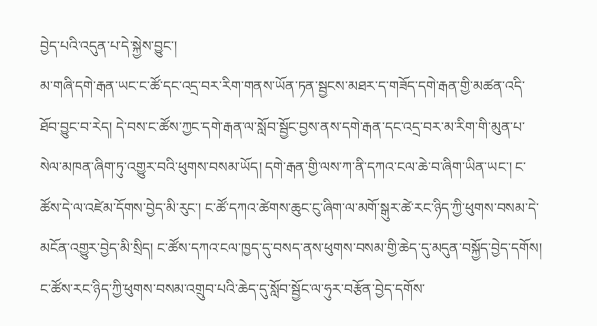བྱེད་པའི་འདུན་པ་དེ་སྐྱེས་བྱུང་།
མ་གཞི་དགེ་རྒན་ཡང་ང་ཚོ་དང་འདྲ་བར་རིག་གནས་ཡོན་ཏན་སྦྱངས་མཐར་ད་གཟོད་དགེ་རྒན་གྱི་མཚན་འདི་ཐོབ་བྱུང་བ་རེད། དེ་བས་ང་ཚོས་ཀྱང་དགེ་རྒན་ལ་སློབ་སྦྱོང་བྱས་ནས་དགེ་རྒན་དང་འདྲ་བར་མ་རིག་གི་མུན་པ་སེལ་མཁན་ཞིག་ཏུ་འགྱུར་བའི་ཕུགས་བསམ་ཡོད། དགེ་རྒན་གྱི་ལས་ཀ་ནི་དཀའ་ངལ་ཆེ་བ་ཞིག་ཡིན་ཡང་། ང་ཚོས་དེ་ལ་འཛེམ་དོགས་བྱེད་མི་རུང་། ང་ཚོ་དཀའ་ཚེགས་ཆུང་ངུ་ཞིག་ལ་མགོ་སྒུར་ཚེ་རང་ཉིད་ཀྱི་ཕུགས་བསམ་དེ་མངོན་འགྱུར་བྱེད་མི་སྲིད། ང་ཚོས་དཀའ་ངལ་ཁྱད་དུ་བསད་ནས་ཕུགས་བསམ་གྱི་ཆེད་དུ་མདུན་བསྐྱོད་བྱེད་དགོས། ང་ཚོས་རང་ཉིད་ཀྱི་ཕུགས་བསམ་འགྲུབ་པའི་ཆེད་དུ་སློབ་སྦྱོང་ལ་ཧུར་བརྩོན་བྱེད་དགོས་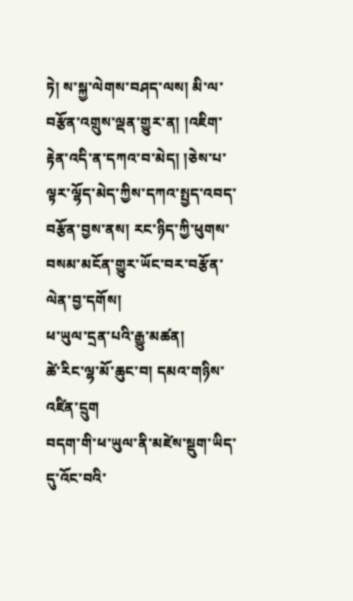ཏེ། ས་སྐྱ་ལེགས་བཤད་ལས། མི་ལ་བརྩོན་འགྲུས་ལྡན་གྱུར་ན། །འཇིག་རྟེན་འདི་ན་དཀའ་བ་མེད། །ཅེས་པ་ལྟར་ལྷོད་མེད་ཀྱིས་དཀའ་སྤྱད་འབད་བརྩོན་བྱས་ནས། རང་ཉིད་ཀྱི་ཕུགས་བསམ་མངོན་གྱུར་ཡོང་བར་བརྩོན་ལེན་བྱ་དགོས།
ཕ་ཡུལ་དྲན་པའི་རྒྱུ་མཚན།
ཚེ་རིང་ལྷ་མོ་ཆུང་བ། དམའ་གཉིས་འཛིན་དྲུག
བདག་གི་ཕ་ཡུལ་ནི་མཛེས་སྡུག་ཡིད་དུ་འོང་བའི་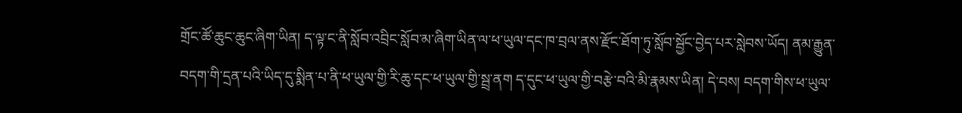གྲོང་ཚོ་ཆུང་ཆུང་ཞིག་ཡིན། ད་ལྟ་ང་ནི་སློབ་འབྲིང་སློབ་མ་ཞིག་ཡིན་ལ་ཕ་ཡུལ་དང་ཁ་བྲལ་ནས་རྫོང་ཐོག་ཏུ་སློབ་སྦྱོང་བྱེད་པར་སླེབས་ཡོད། ནམ་རྒྱུན་བདག་གི་དྲན་པའི་ཡིད་དུ་སྨིན་པ་ནི་ཕ་ཡུལ་གྱི་རི་ཆུ་དང་ཕ་ཡུལ་གྱི་སྦྲ་ནག ད་དུང་ཕ་ཡུལ་གྱི་བརྩེ་བའི་མི་རྣམས་ཡིན། དེ་བས། བདག་གིས་ཕ་ཡུལ་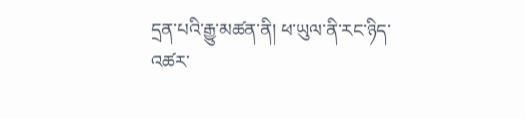དྲན་པའི་རྒྱུ་མཚན་ནི། ཕ་ཡུལ་ནི་རང་ཉིད་འཚར་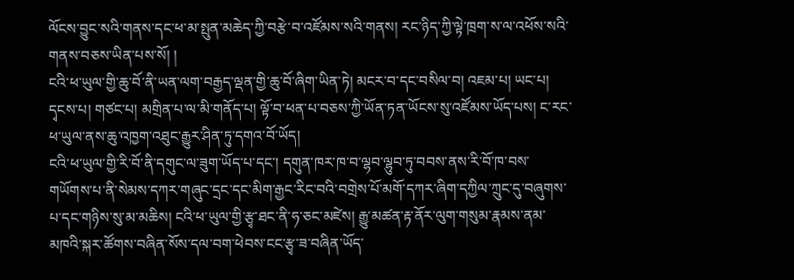ལོངས་བྱུང་སའི་གནས་དང་ཕ་མ་སྤུན་མཆེད་ཀྱི་བརྩེ་བ་འཛོམས་སའི་གནས། རང་ཉིད་ཀྱི་ལྟེ་ཁྲག་ས་ལ་འཕོས་སའི་གནས་བཅས་ཡིན་པས་སོ། །
ངའི་ཕ་ཡུལ་གྱི་ཆུ་བོ་ནི་ཡན་ལག་བརྒྱད་ལྡན་གྱི་ཆུ་བོ་ཞིག་ཡིན་ཏེ། མངར་བ་དང་བསིལ་བ། འཇམ་པ། ཡང་པ། དྭངས་པ། གཙང་པ། མགྲིན་པ་ལ་མི་གནོད་པ། ལྟོ་བ་ཕན་པ་བཅས་ཀྱི་ཡོན་ཏན་ཡོངས་སུ་འཛོམས་ཡོད་པས། ང་རང་ཕ་ཡུལ་ནས་ཆུ་འཁྱག་འཐུང་རྒྱུར་ཤིན་ཏུ་དགའ་བོ་ཡོད།
ངའི་ཕ་ཡུལ་གྱི་རི་བོ་ནི་དགུང་ལ་ཟུག་ཡོད་པ་དང་། དགུན་ཁར་ཁ་བ་ལྷབ་ལྷུབ་ཏུ་བབས་ནས་རི་བོ་ཁ་བས་གཡོགས་པ་ནི་སེམས་དཀར་གཞུང་དྲང་དང་མིག་རྒྱང་རིང་བའི་བགྲེས་པོ་མགོ་དཀར་ཞིག་དཀྱིལ་ཀྲུང་དུ་བཞུགས་པ་དང་གཉིས་སུ་མ་མཆིས། ངའི་ཕ་ཡུལ་གྱི་རྩྭ་ཐང་ནི་ཧ་ཅང་མཛེས། རྒྱུ་མཚན་རྟ་ནོར་ལུག་གསུམ་རྣམས་ནམ་མཁའི་སྐར་ཚོགས་བཞིན་སོས་དལ་བག་ཕེབས་ངང་རྩྭ་ཟ་བཞིན་ཡོད་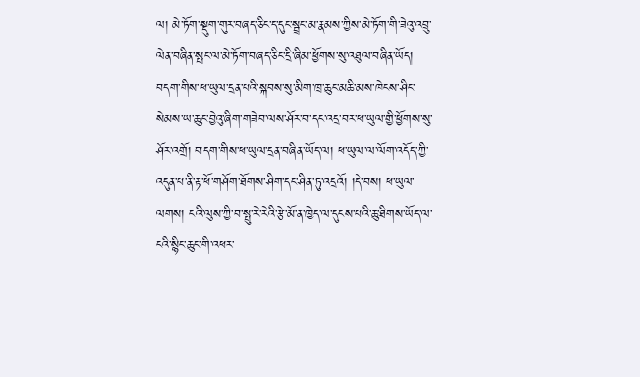ལ། མེ་ཏོག་སྡུག་གུར་བཞད་ཅིང་ད་དུང་སྦྲང་མ་རྣམས་ཀྱིས་མེ་ཏོག་གི་ཟེའུ་འབྲུ་ལེན་བཞིན་སྤང་ལ་མེ་ཏོག་བཞད་ཅིང་དྲི་ཞིམ་ཕྱོགས་སུ་འཐུལ་བཞིན་ཡོད།
བདག་གིས་ཕ་ཡུལ་དྲན་པའི་སྐབས་སུ་མིག་ཁྲ་ཆུང་མཆི་མས་ཁེངས་ཤིང་སེམས་ཡ་ཆུང་བྱེའུ་ཞིག་གཟེབ་ལས་ཤོར་བ་དང་འདྲ་བར་ཕ་ཡུལ་གྱི་ཕྱོགས་སུ་ཤོར་འགྲོ། བདག་གིས་ཕ་ཡུལ་དྲན་བཞིན་ཡོད་ལ། ཕ་ཡུལ་ལ་ལོག་འདོད་ཀྱི་འདུན་པ་ནི་རྟ་ཕོ་གཤོག་ཐོགས་ཤིག་དང་ཤིན་ཏུ་འདྲའོ། །དེ་བས། ཕ་ཡུལ་ལགས། ངའི་ལུས་ཀྱི་བ་སྤུ་རེ་རེའི་རྩེ་མོ་ན་ཁྱེད་ལ་དུངས་པའི་ཆུ་ཐིགས་ཡོད་ལ་ངའི་སྙིང་ཆུང་གི་འཕར་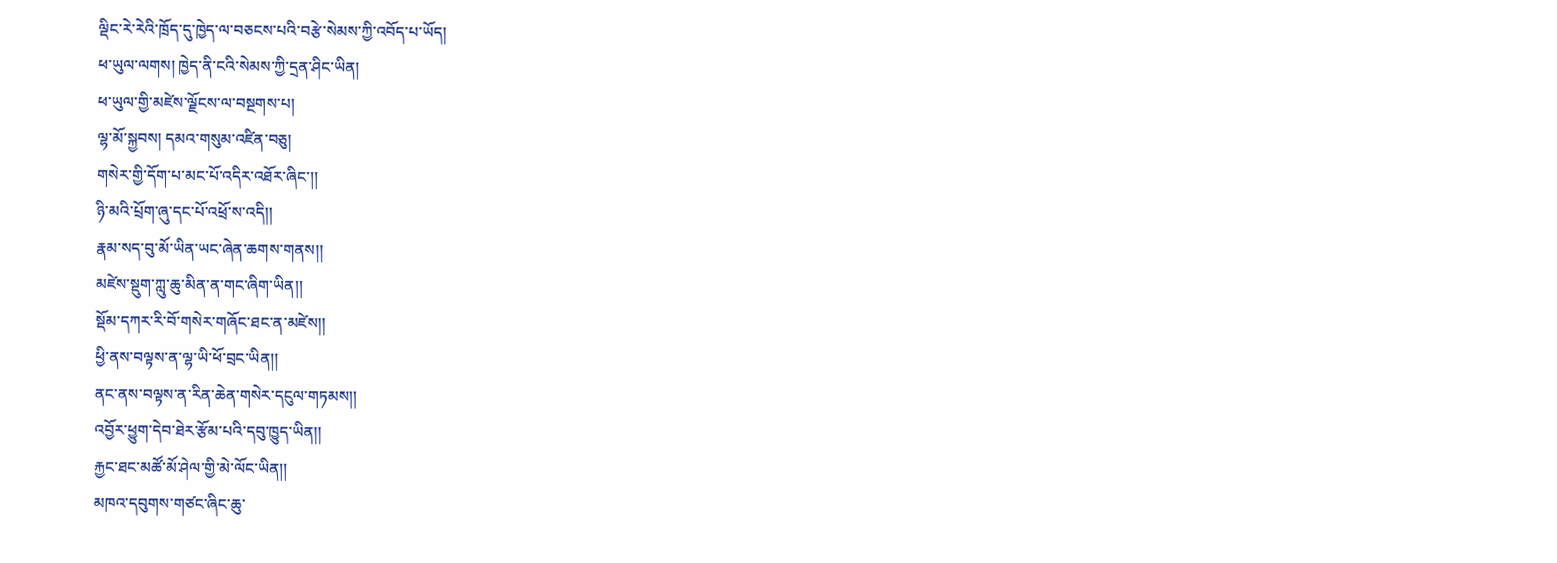ལྡིང་རེ་རེའི་ཁྲོད་དུ་ཁྱེད་ལ་བཅངས་པའི་བརྩེ་སེམས་ཀྱི་འབོད་པ་ཡོད།
ཕ་ཡུལ་ལགས། ཁྱེད་ནི་ངའི་སེམས་ཀྱི་དྲན་ཤིང་ཡིན།
ཕ་ཡུལ་གྱི་མཛེས་ལྗོངས་ལ་བསྔགས་པ།
ལྷ་མོ་སྐྱབས། དམའ་གསུམ་འཛིན་བཅུ།
གསེར་གྱི་དོག་པ་མང་པོ་འདིར་འཐོར་ཞིང་།།
ཉི་མའི་པྲོག་ཞུ་དང་པོ་འཕྲོ་ས་འདི།།
རྣམ་སད་བུ་མོ་ཡིན་ཡང་ཞེན་ཆགས་གནས།།
མཛེས་སྡུག་ཀླུ་ཆུ་མིན་ན་གང་ཞིག་ཡིན།།
སྡོམ་དཀར་རི་བོ་གསེར་གཞོང་ཐང་ན་མཛེས།།
ཕྱི་ནས་བལྟས་ན་ལྷ་ཡི་ཕོ་བྲང་ཡིན།།
ནང་ནས་བལྟས་ན་རིན་ཆེན་གསེར་དངུལ་གཏམས།།
འབྱོར་ཕྱུག་དེབ་ཐེར་རྩོམ་པའི་དབུ་ཁྱུད་ཡིན།།
རྐྱང་ཐང་མཚོ་མོ་ཤེལ་གྱི་མེ་ལོང་ཡིན།།
མཁའ་དབུགས་གཙང་ཞིང་ཆུ་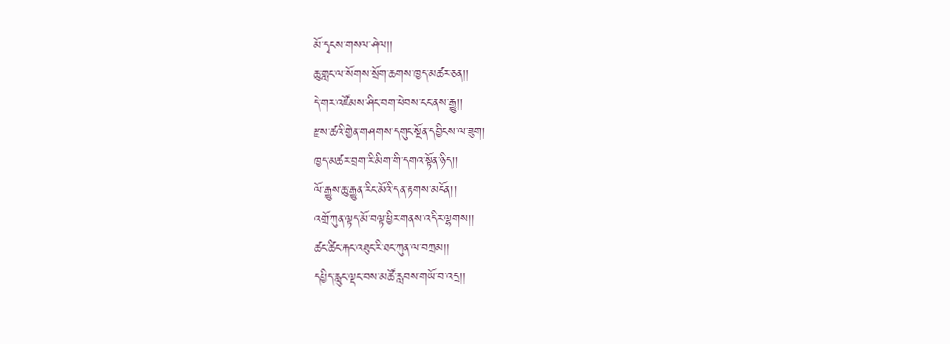མོ་དྭངས་གསལ་ཤེལ།།
ཆུ་གླང་ལ་སོགས་སྲོག་ཆགས་ཁྱད་མཚར་ཅན།།
དེ་གར་འཛོམས་ཤིང་བག་ཕེབས་ངང་ནས་རྒྱུ།།
རྫས་ཚའི་གྱེན་གཤགས་དགུང་སྔོན་དབྱིངས་ལ་ཟུག།
ཁྱད་མཚར་བྲག་རི་མིག་གི་དགའ་སྟོན་ཉིད།།
ལོ་རྒྱུས་ཆུ་རྒྱུན་རིང་མོའི་དན་རྟགས་མངོན།།
འགྲོ་ཀུན་ལྟད་མོ་བལྟ་ཕྱིར་གནས་འདིར་ལྷགས།།
ཚང་ཚིང་རྐང་འཐུང་རི་ཐང་ཀུན་ལ་བཀྲམ།།
དཔྱིད་རླུང་ལྡང་བས་མཚོ་རླབས་གཡོ་བ་འདྲ།།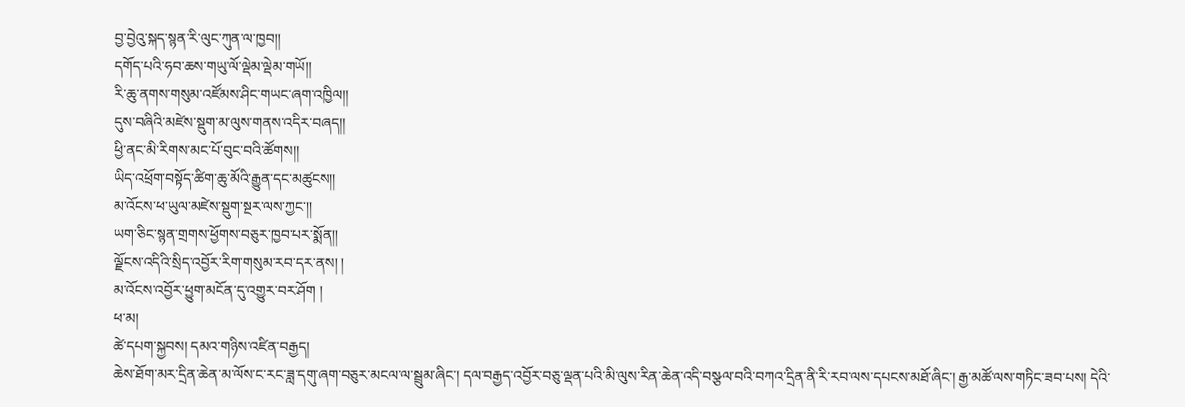བྱ་བྱེའུ་སྐད་སྙན་རི་ལུང་ཀུན་ལ་ཁྱབ།།
དགོད་པའི་ཧབ་ཆས་གཡུ་ལོ་ལྡེམ་ལྡེམ་གཡོ།།
རི་ཆུ་ནགས་གསུམ་འཛོམས་ཤིང་གཡང་ཞག་འཁྱིལ།།
དུས་བཞིའི་མཛེས་སྡུག་མ་ལུས་གནས་འདིར་བཞད།།
ཕྱི་ནང་མི་རིགས་མང་པོ་བུང་བའི་ཚོགས།།
ཡིད་འཕྲོག་བསྟོད་ཚིག་ཆུ་མོའི་རྒྱུན་དང་མཚུངས།།
མ་འོངས་ཕ་ཡུལ་མཛེས་སྡུག་སྔར་ལས་ཀྱང་།།
ཡག་ཅིང་སྙན་གྲགས་ཕྱོགས་བཅུར་ཁྱབ་པར་སྨོན།།
ལྗོངས་འདིའི་སྲིད་འབྱོར་རིག་གསུམ་རབ་དར་ནས། །
མ་འོངས་འབྱོར་ཕྱུག་མངོན་དུ་འགྱུར་བར་ཤོག །
ཕ་མ།
ཚེ་དཔག་སྐྱབས། དམའ་གཉིས་འཛིན་བརྒྱད།
ཆེས་ཐོག་མར་དྲིན་ཆེན་མ་ལོས་ང་རང་ཟླ་དགུ་ཞག་བཅུར་མངལ་ལ་སྦྲུམ་ཞིང་། དལ་བརྒྱད་འབྱོར་བཅུ་ལྡན་པའི་མི་ལུས་རིན་ཆེན་འདི་བསྩལ་བའི་བཀའ་དྲིན་ནི་རི་རབ་ལས་དཔངས་མཐོ་ཞིང་། རྒྱ་མཚོ་ལས་གཏིང་ཟབ་པས། དེའི་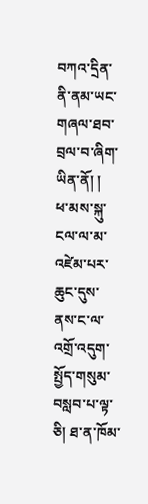བཀའ་དྲིན་ནི་ནམ་ཡང་གཞལ་ཐབ་བྲལ་བ་ཞིག་ཡིན་ནོ། །
ཕ་མས་སྐུ་ངལ་ལ་མ་འཛེམ་པར་ཆུང་དུས་ནས་ང་ལ་འགྲོ་འདུག་སྤྱོད་གསུམ་བསླབ་པ་ལྟ་ཅི། ཐ་ན་ཁོམ་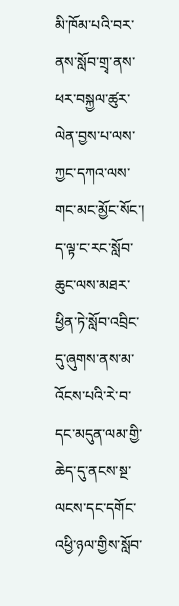མི་ཁོམ་པའི་བར་ནས་སློབ་གྲྭ་ནས་ཕར་བསྐྱལ་ཚུར་ལེན་བྱས་པ་ལས་ཀྱང་དཀའ་ལས་གང་མང་མྱོང་སོང་། ད་ལྟ་ང་རང་སློབ་ཆུང་ལས་མཐར་ཕྱིན་ཏེ་སློབ་འབྲིང་དུ་ཞུགས་ནས་མ་འོངས་པའི་རེ་བ་དང་མདུན་ལམ་གྱི་ཆེད་དུ་ནངས་སྔ་ལངས་དང་དགོང་འཕྱི་ཉལ་གྱིས་སློབ་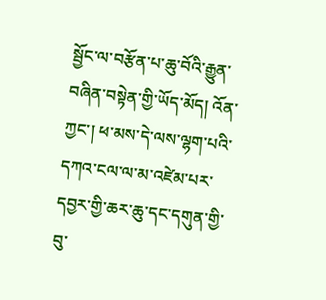སྦྱོང་ལ་བརྩོན་པ་ཆུ་བོའི་རྒྱུན་བཞིན་བསྟེན་གྱི་ཡོད་མོད། འོན་ཀྱང་། ཕ་མས་དེ་ལས་ལྷག་པའི་དཀའ་ངལ་ལ་མ་འཛེམ་པར་དབྱར་གྱི་ཆར་ཆུ་དང་དགུན་གྱི་བུ་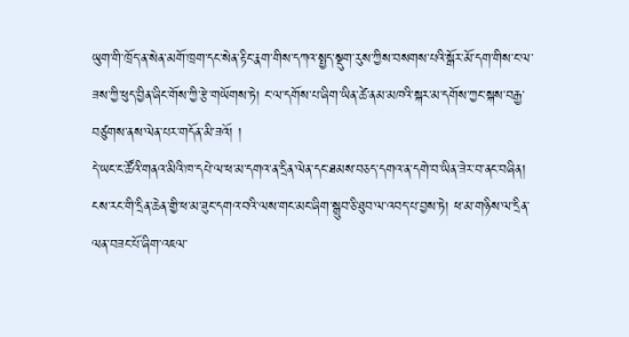ཡུག་གི་ཁྲོད་ན་སེན་མགོ་ཁྲག་དང་སེན་རྟིང་རྣག་གིས་དཀའ་སྤྱད་སྡུག་རུས་ཀྱིས་བསགས་པའི་སྒོར་མོ་དག་གིས་ང་ལ་ཟས་ཀྱི་ཕུད་བྱིན་ཞིང་གོས་ཀྱི་རྩེ་གཡོགས་ཏེ། ང་ལ་དགོས་པ་ཞིག་ཡིན་ཚེ་ནམ་མཁའི་སྐར་མ་དགོས་ཀྱང་སྐས་བརྒྱ་བཙུགས་ནས་ལེན་པར་གདོན་མི་ཟའོ། །
དེ་ཡང་ང་ཚོའི་གནའ་མིའི་ཁ་དཔེ་ལ་ཕ་མ་དགའ་ན་དྲིན་ལེན་དང་ཐམས་བཅད་དགའ་ན་དགེ་བ་ཡིན་ཟེར་བ་ནང་བཞིན། ངས་རང་གི་དྲིན་ཆེན་གྱི་ཕ་མ་ཟུང་དགའ་བའི་ལས་གང་མང་ཞིག་སྒྲུབ་ཅི་ཐུབ་ལ་འབད་པ་བྱས་ཏེ། ཕ་མ་གཉིས་ལ་དྲིན་ལན་བཟང་པོ་ཞིག་འཇལ་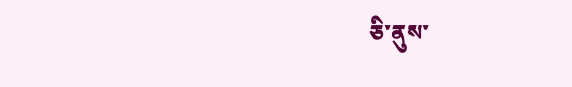ཅི་ནུས་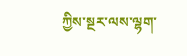ཀྱིས་སྔར་ལས་ལྷག་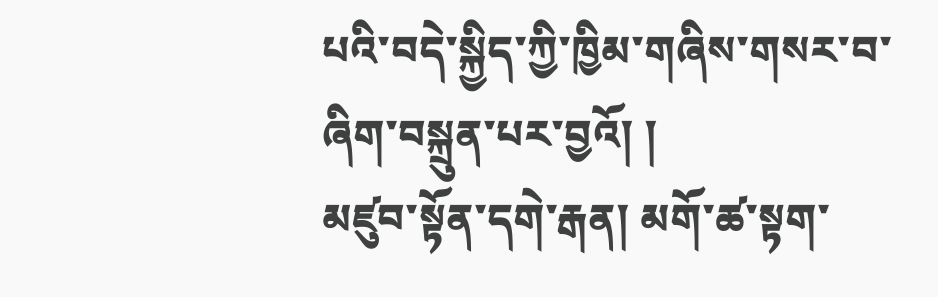པའི་བདེ་སྐྱིད་ཀྱི་ཁྱིམ་གཞིས་གསར་བ་ཞིག་བསྐྲུན་པར་བྱའོ། །
མཛུབ་སྟོན་དགེ་རྒན། མགོ་ཚ་སྟག་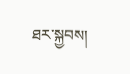ཐར་སྐྱབས།